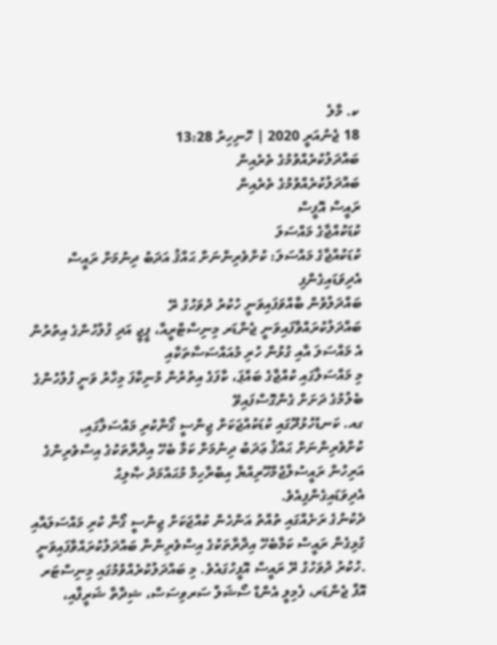ކ. މާލެ
18 ޖެނުއަރީ 2020 | ހޮނިހިރު 13:28
ބައްދަލުކުރެއްވުމުގެ ތެރެއިން
ބައްދަލުކުރެއްވުމުގެ ތެރެއިން
ރައީސް އޮފީސް
ކުޑަކުއްޖާގެ މައްސަލަ
ކުޑަކުއްޖާގެ މައްސަލަ: ކުށްވެރިންނަށް ޙައްޤު އަދަބު ދިނުމަށް ރައީސް އެދިވަޑައިގެންފި
ބައްދަލުވުން ބާއްވަފައިވަނީ ހުކުރު ދުވަހުގު ރޭ
ބައްދަލުކުރައްވާފައިވަނީ ޖެންޑަރ މިނިސްޓްރީއާ، ޕީޖީ އަދި ފުލުހުންގެ އިތުރުން އެ މައްސަލަ އާއި ގުޅުން ހުރި މުއައްސަސާތަކާއި
މި މައްސަލާގައި ކުއްޖާގެ ބައްޕަ، ކާފަގެ އިތުރުން މުނިކާފަ މިހާރު ވަނީ ފުލުހުންގެ ބެލުމުގެ ދަށަށް ގެންގޮސްފައިވޭ
ގއ. ކަނޑުހުޅުދޫގައި ކުޑަކުއްޖަކަށް ޖިންސީ ގޯނާކުރި މައްސަލާގައި, ކުށްވެރިންނަށް ޙައްޤު ޢަދަބު ދިނުމަށް ކަމާ ބެހޭ އިދާރާތަކުގެ އިސްވެރިންގެ އަރިހުން ރައީސުލްޖުމްހޫރިއްޔާ އިބްރާހިމް މުޙައްމަދު ޞާލިޙު އެދިވަޑައިގެންފިއެވެ.
ދެކުނުގެ ރަށެއްގައި ތުއްތު އަންހެން ކުއްޖަކަށް ޖިންސީ ގޯނާ ކުރި މައްސަލައާއި ގުޅިގެން ރައީސް ކަމާބެހޭ އިދާރާތަކުގެ އިސްވެރިންނާ ބައްދަލުކުރައްވާފައިވަނީ .ހުކުރު ދުވަހުގު ރޭ ރައީސް އޮފީހުގައެވެ. މި ބައްދަލުކުރެއްވުމުގައި މިނިސްޓަރ އޮފް ޖެންޑަރ، ފެމިލީ އެންޑް ސޯޝަލް ސަރވިސަސް، ޝިދާތާ ޝަރީފާއި،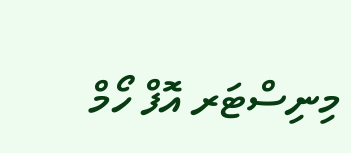މިނިސްޓަރ އޮފް ހޯމް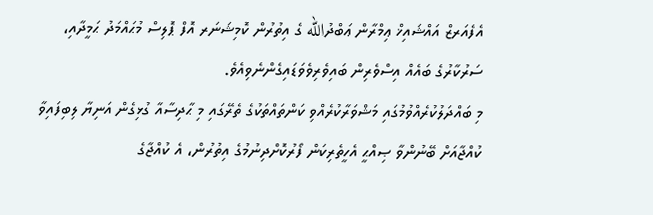އެފެއަރޒް އައްޝައިޚް ޢިމްރާން ޢަބްދުالله ގެ އިތުރުން ކޮމިޝަނަރ އޮފް ޕޮލިސް މުޙައްމަދު ޙަމީދާއި، ސަރުކާރުގެ ބައެއް އިސްވެރިން ބައިވެރިވެވަޑައިގެންނެވިއެވެ.
މި ބައްދަލުކުރެއްވުމުގައި މަޝްވަރާކުރެއްވި ކަންތައްތަކުގެ ތެރޭގައި މި ޙާދިސާއާ ގުޅިގެން އަނިޔާ ލިބިފައިވާ ކުއްޖާއަށް ބޭނުންވާ ޞިއްޙީ އެހީތެރިކަން ފޯރުކޮށްދިނުމުގެ އިތުރުން، އެ ކުއްޖާގެ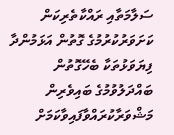ސަލާމަތާއި ރައްކާތެރިކަން ކަށަވަރުކުރުމުގެ ގޮތުން އަޅަމުންދާ ފިޔަވަޅުތަކާ ބެހޭގޮތުން ބައްދަލުވުމުގެ ބައިވެރިން މަޝްވަރާކުރައްވާފައިވާކަމަށް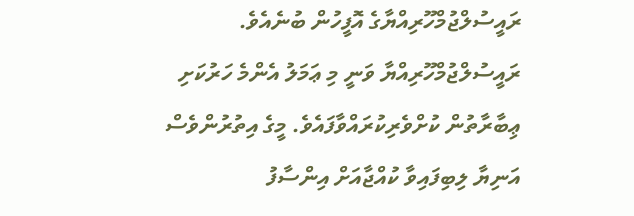ރައީސުލްޖުމްހޫރިއްޔާގެ އޮފީހުން ބުނެއެވެ.
ރައީސުލްޖުމްހޫރިއްޔާ ވަނީ މި ޢަމަލު އެންމެ ހަރުކަށި ޢިބާރާތުން ކުށްވެރިކުރައްވާފައެވެ. މީގެ އިތުރުންވެސް އަނިޔާ ލިބިފައިވާ ކުއްޖާއަށް އިންސާފު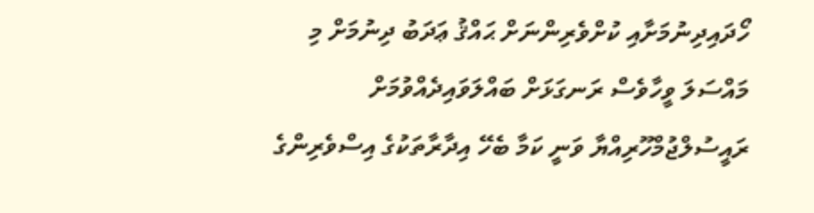ހޯދައިދިނުމަށާއި ކުށްވެރިންނަށް ޙައްޤު ޢަދަބު ދިނުމަށް މި މައްސަލަ ވީހާވެސް ރަނގަޅަށް ބައްލަވައިދެއްވުމަށް ރައީސުލްޖުމްހޫރިއްޔާ ވަނީ ކަމާ ބެހޭ އިދާރާތަކުގެ އިސްވެރިންގެ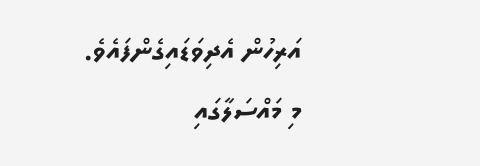އަރިހުން އެދިވަޑައިގެންފައެވެ.
މި މައްސަލާގައި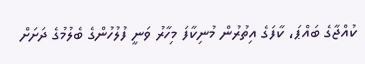ކުއްޖާގެ ބައްޕަ، ކާފަގެ އިތުރުން މުނިކާފަ މިހާރު ވަނީ ފުލުހުންގެ ބެލުމުގެ ދަށަށް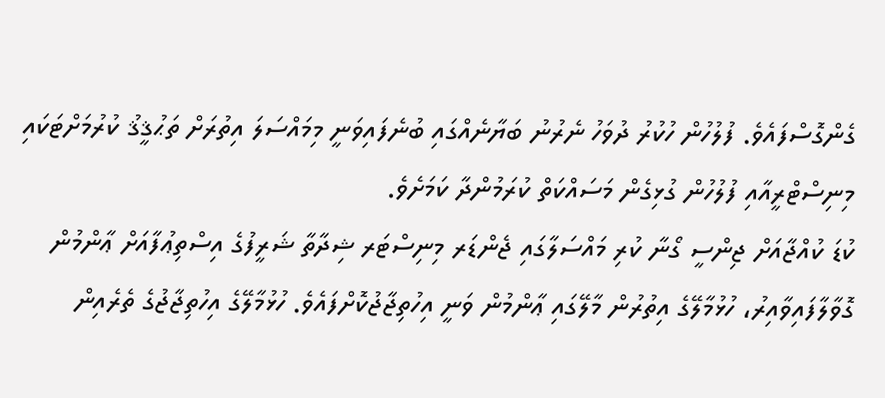ގެންގޮސްފައެވެ. ފުލުހުން ހުކުރު ދުވަހު ނެރުނު ބަޔާނެއްގައި ބުނެފައިވަނީ މިމައްސަލަ އިތުރަށް ތަޙުޤީޤު ކުރުމަށްޓަކައި މިނިސްޓްރީއާއި ފުލުހުން ގުޅިގެން މަސައްކަތް ކުރަމުންދާ ކަމަށެވެ.
ކުޑަ ކުއްޖާއަށް ޖިންސީ ގޯނާ ކުރި މައްސަލާގައި ޖެންޑަރ މިނިސްޓަރ ޝިދާތާ ޝަރީފުގެ އިސްތިޢުފާއަށް ޢާންމުން ގޮވާލާފައިވާއިރު، ހުޅުމާލޭގެ އިތުރުން މާލޭގައި ޢާންމުން ވަނީ އިހުތިޖާޖުކޮށްފައެވެ. ހުޅުމާލޭގެ އިހުތިޖާޖުގެ ތެރެއިން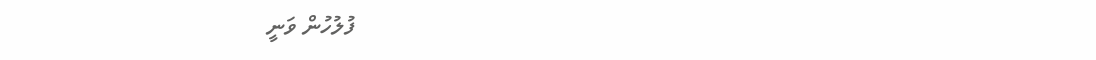ފުލުހުން ވަނީ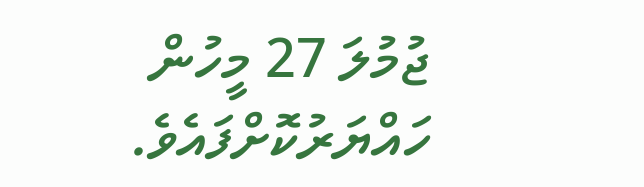ޖުމުލަ 27 މީހުން ހައްޔަރުކޮށްފައެވެ.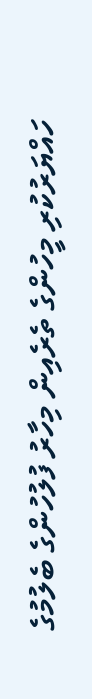ހައްޔަރުކުރި މީހުންގެ ތެރެއިން މިހާރު ފުލުހުންގެ ބެލުމުގެ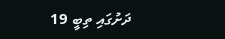ދަށުގައި ތިބީ 19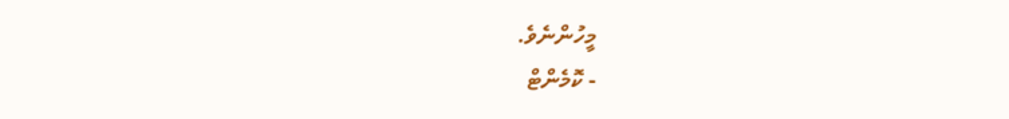މީހުންނެވެ.
- ކޮމެންޓް